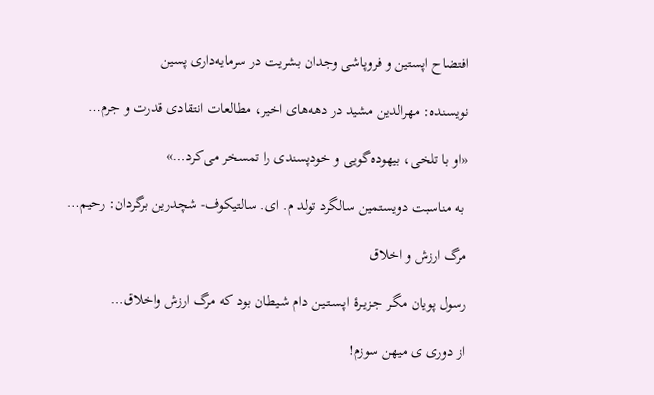افتضاح اپستین و فروپاشی وجدان بشریت در سرمایه‌داری پسین

نویسنده: مهرالدین مشید در دهه‌های اخیر، مطالعات انتقادی قدرت و جرم…

«او با تلخی، بیهوده‌گویی و خودپسندی را تمسخر می‌کرد…»

 به مناسبت دویستمین سالگرد تولد م. ای. سالتیکوف- شچدرین برگردان: رحیم…

مرگ ارزش و اخلاق

رسول پویان مگـر جـزیـرۀ اپـسـتـیـن دام شـیطان بود که مرگ ارزش واخلاق…

از دوری ی میهن سوزم!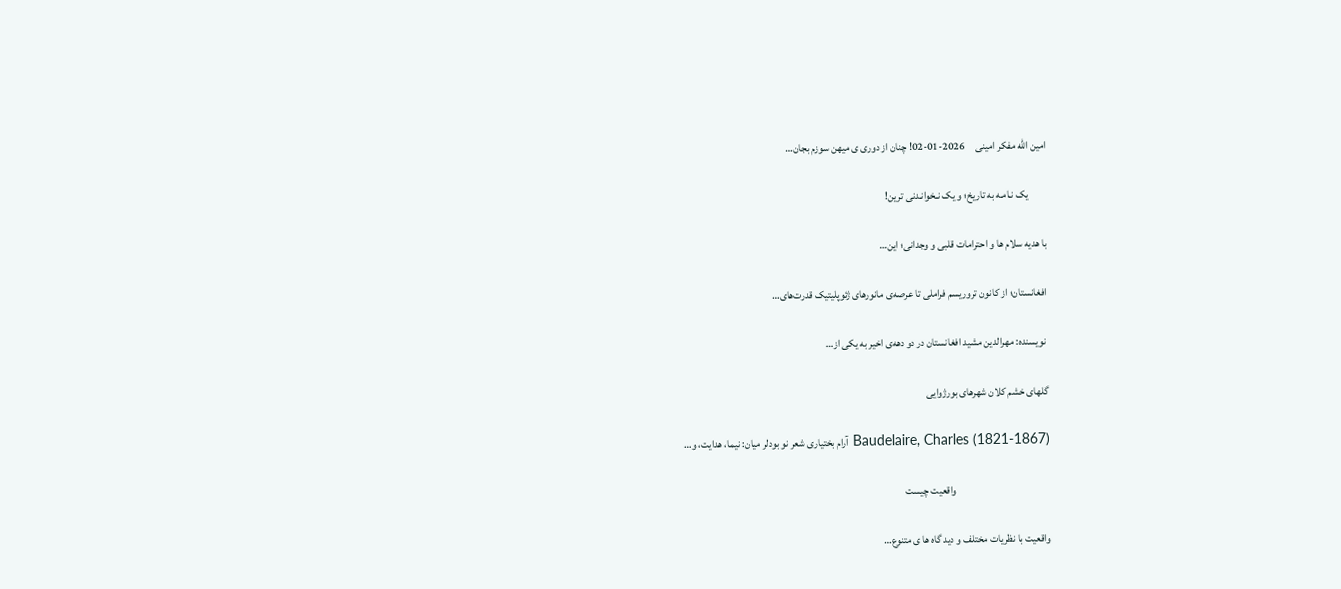امین الله مفکر امینی     2026-01-02! چنان از دوری ی میهن سوزم بجان…

        یک نـامـه به تاریخ؛ و یک نـخوانـدنی ترین!

با هدیه سلام ها و احترامات قلبی و وجدانی؛ این…

افغانستان؛ از کانون تروریسم فراملی تا عرصه‌ی مانورهای ژئوپلیتیک قدرت‌های…

 نویسنده: مهرالدین مشید افغانستان در دو دهه‌ی اخیر به یکی از…

گلهای خشم کلان شهرهای بورژوایی

Baudelaire, Charles (1821-1867) آرام بختیاری شعر نو بودلر میان: نیما، هدایت، و…

                                            واقعیت چیست

واقعیت با نظریات مختلف و دید گاه ها ی متنوع…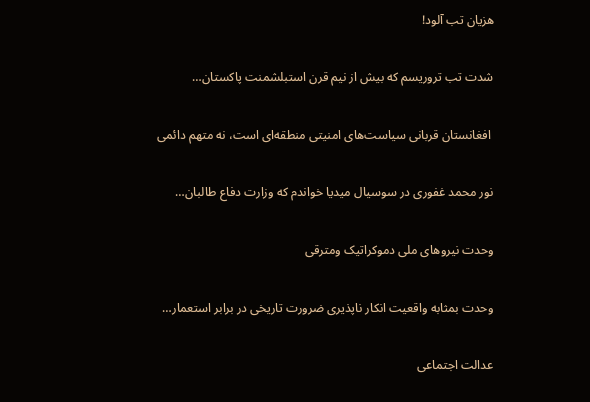هزیان تب آلود!

شدت تب تروریسم که بیش از نیم قرن استبلشمنت پاکستان…

 افغانستان قربانی سیاست‌های امنیتی منطقه‌ای است، نه متهم دائمی

نور محمد غفوری در سوسیال میدیا خواندم که وزارت دفاع طالبان…

وحدت نیروهای ملی دموکراتیک ومترقی

وحدت بمثابه واقعیت انکار ناپذیری ضرورت تاریخی در برابر استعمار…

عدالت اجتماعی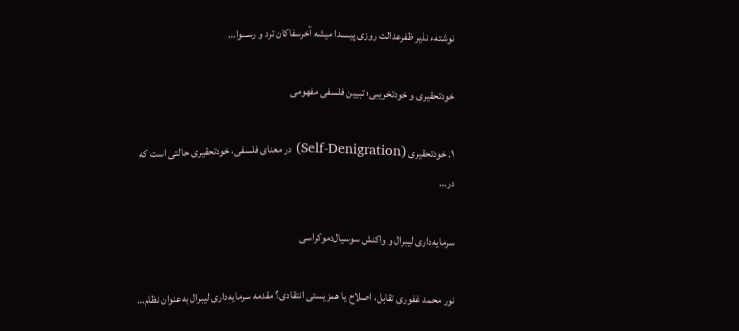نوشتهء نذیر ظفرعدالت روزی پیـــــدا میشه آخرسفاکان ترد و رســـوا…

خودتحقیری و خودتخریبی؛ تبیین فلسفی مفهومی

۱. خودتحقیری (Self-Denigration) در معنای فلسفی، خودتحقیری حالتی است که در…

سرمایه‌داری لیبرال و واکنش سوسیال‌دموکراسی

نور محمد غفوری تقابل، اصلاح یا همزیستی انتقادی؟ مقدمه سرمایه‌داری لیبرال به‌عنوان نظام…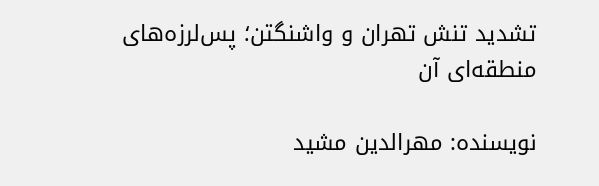تشدید تنش تهران و واشنگتن؛ پس‌لرزه‌های منطقه‌ای آن

نویسنده: مهرالدین مشید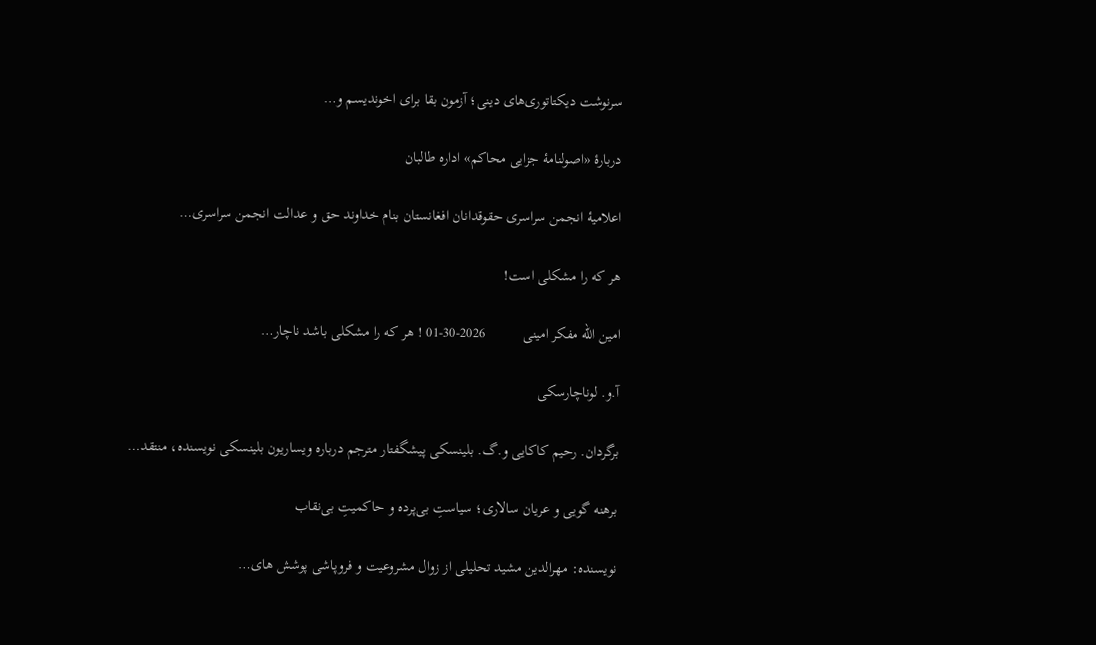سرنوشت دیکتاتوری‌های دینی؛ آزمون بقا برای اخوندیسم و…

دربارۀ «اصولنامۀ جزایی محاکم» اداره طالبان

اعلامیۀ انجمن سراسری حقوقدانان افغانستان بنام خداوند حق و عدالت انجمن سراسری…

هر که را مشکلی است!

امین الله مفکر امینی          2026-30-01 ! هر که را مشکلی باشد ناچار…

آ.و. لوناچارسکی

برگردان. رحیم کاکایی و.گ. بلینسکی پیشگفتار مترجم درباره ویساریون بلینسکی نویسنده، منتقد…

برهنه گویی و عریان سالاری؛ سیاستِ بی‌پرده و حاکمیتِ بی‌نقاب

نویسنده: مهرالدین مشید تحلیلی از زوال مشروعیت و فروپاشی پوشش های…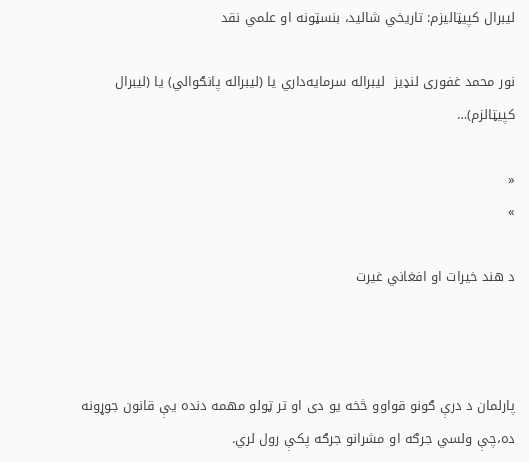لیبرال کپیټالیزم: تاریخي شالید، بنسټونه او علمي نقد

نور محمد غفوری لنډیز  لیبراله سرمایه‌داري یا (لیبراله پانګوالي) يا (لیبرال کپیټالزم)…

«
»

د هند خیرات او افغاني غیرت



پارلمان د درې ګونو قواوو څخه یو دی او تر ټولو مهمه دنده یې قانون جوړونه ده،چې ولسي جرګه او مشرانو جرګه پکې رول لري.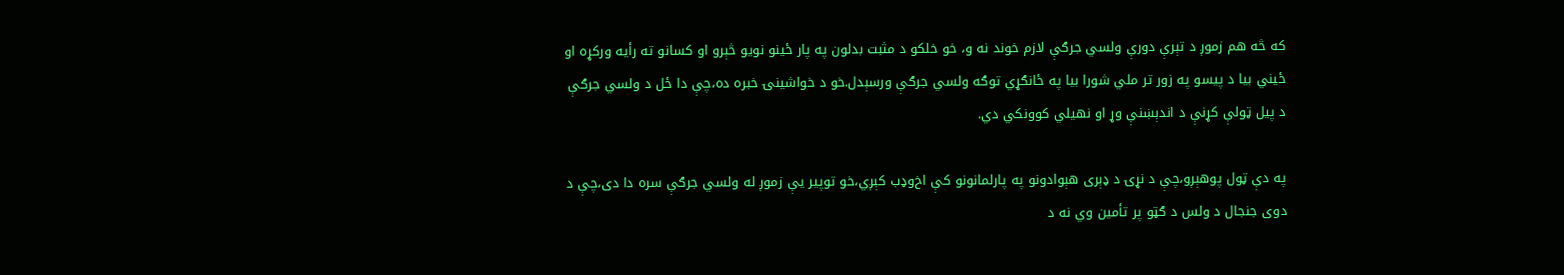که څه هم زموږ د تېرې دورې ولسي جرګې لازم خوند نه و، خو خلکو د مثبت بدلون په پار ځینو نویو څېرو او کسانو ته رأیه ورکړه او ځيني بیا د پیسو په زور تر ملي شورا بیا په ځانګړي توګه ولسي جرګې ورسېدل.خو د خواشینۍ خبره ده،چې دا ځل د ولسي جرګې د پیل ټولې کړنې د اندېښنې وړ او نهیلي کوونکي دي.

په دې ټول پوهېږو،چې د نړۍ د ډېری هېوادونو په پارلمانونو کې اخ‌وډب کېږي،خو توپیر یې زموږ له ولسي جرګې سره دا دی،چې د دوی جنجال د ولس د ګټو پر تأمین وي نه د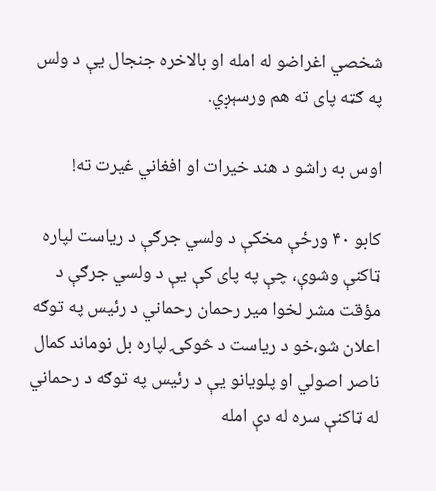شخصي اغراضو له امله او بالاخره جنجال یې د ولس په ګټه پای ته هم ورسېږي.

اوس به راشو د هند خیرات او افغاني غیرت ته!

کابو ۴۰ ورځې مخکې د ولسي جرګې د ریاست لپاره ټاکنې وشوې، چې په پای کې يې د ولسي جرګې د مؤقت مشر لخوا میر رحمان رحماني د رئیس په توګه اعلان شو،خو د ریاست د څوکۍ لپاره بل نوماند کمال ناصر اصولي او پلویانو يې د رئیس په توګه د رحماني له ټاکنې سره له دې امله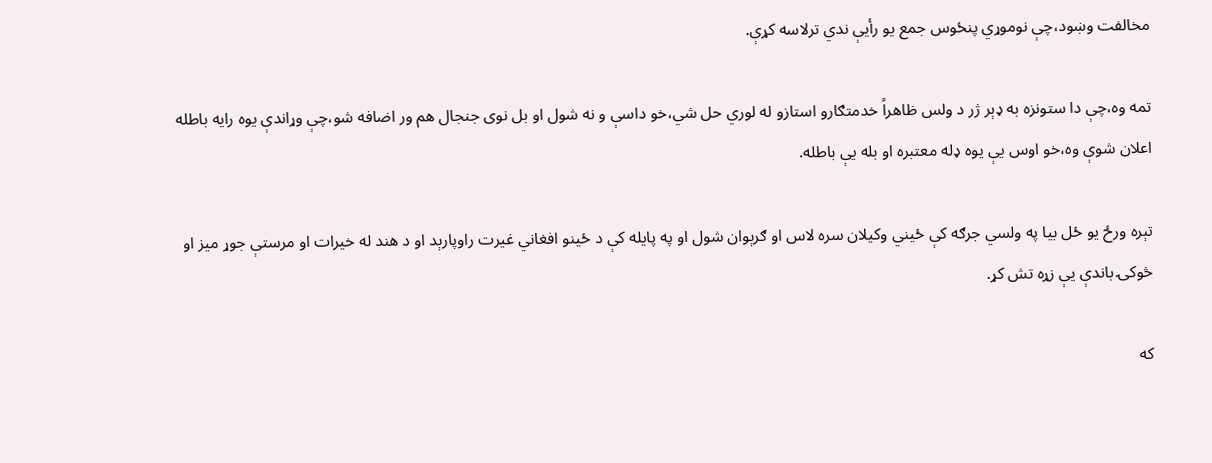مخالفت وښود،چې نوموړي پنځوس جمع یو رأیې ندي ترلاسه کړې.

تمه وه،چې دا ستونزه به ډېر ژر د ولس ظاهراً خدمتګارو استازو له لوري حل شي،خو داسې و نه شول او بل نوی جنجال هم ور اضافه شو،چې وړاندې یوه رایه باطله اعلان شوې وه،خو اوس یې یوه ډله معتبره او بله ‌يې باطله.

تېره ورځ یو ځل بیا په ولسي جرګه کې ځیني وکیلان سره لاس او ګرېوان شول او په پایله کې د ځینو افغاني غیرت راوپارېد او د هند له خیرات او مرستې جوړ میز او څوکۍ باندې یې زړه تش کړ.

که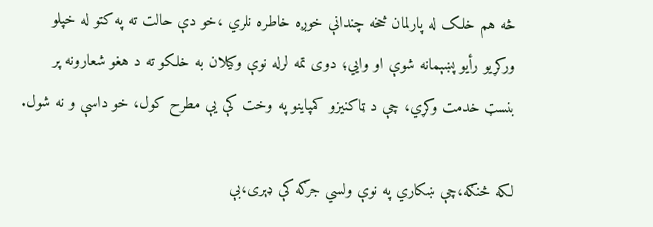څه هم خلک له پارلمان څخه چندانې خوږه خاطره نلري ،خو دې حالت ته په کتو له خپلو ورکړیو رأیو پښېمانه شوې او وايي؛ دوی تمه‌ لرله نوې وکیلان به خلکو ته د هغو شعارونه‌ پر بنسټ خدمت وکړي، چې د ټاکنیزو کمپاینو په وخت کې یې مطرح کول، خو داسې و نه ‌شول.

لکه څنګه،چې ښکاري په نوې ولسي جرګه کې ډېری،بې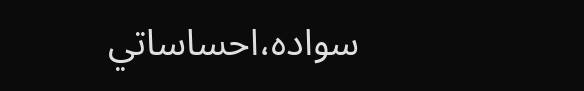سواده،احساساتي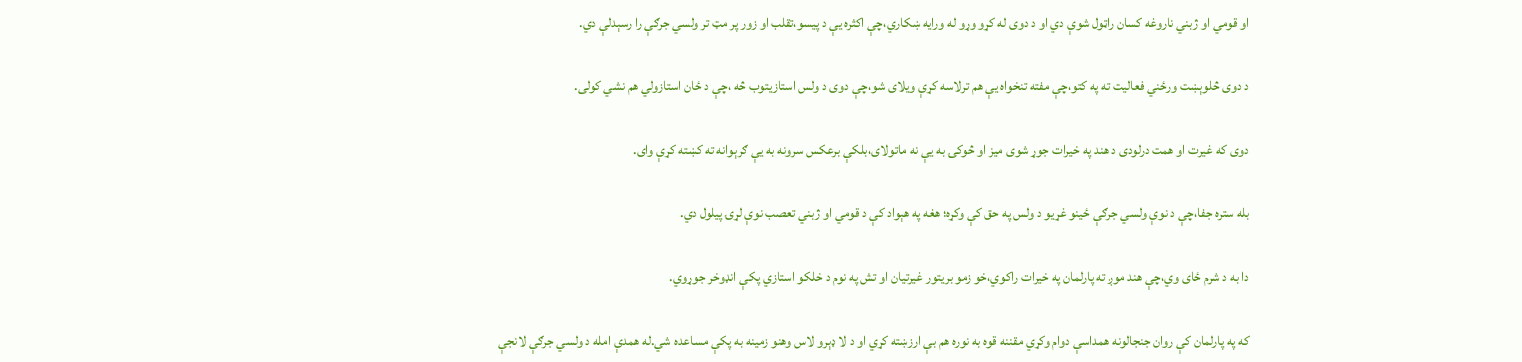او قومي او ژبني ناروغه کسان راټول شوې دي او د دوی له کړو وړو له ورایه ښکاري،چې اکثره یې د پیسو،تقلب او زور پر مټ تر ولسي جرګې را رسېدلې دي.

د دوی څلوېښت ورځني فعالیت ته په کتو،چې مفته تنخواه یې هم ترلاسه کړې ویلای شو،چې دوی د ولس استازیتوب څه ،چې د ځان استازولي هم نشي کولی.

دوی که غیرت او همت درلودی د هند په خیرات جوړ شوی میز او څوکۍ به یې نه ماتولای،بلکې برعکس سرونه به یې ګرېوانه ته کښته کړې وای.

بله ستره جفا،چې د نوې ولسي جرګې ځینو غړیو د ولس په حق کې وکړه؛ هغه په هېواد کې د قومي او ژبني تعصب نوې لړۍ پیلول دي.

دا به د شرم ځای وي،چې هند موږ ته پارلمان په خیرات راکوي،خو زمو بریتور غیرتیان او تش په نوم د خلکو استازي پکې انډوخر جوړوي.

که په پارلمان کې روان جنجالونه همداسې دوام وکړي مقننه قوه به نوره هم بې ارزښته کړي او د لا ډېرو لاس وهنو زمینه به پکې مساعده شي.له همدې امله د ولسي جرګې لانجې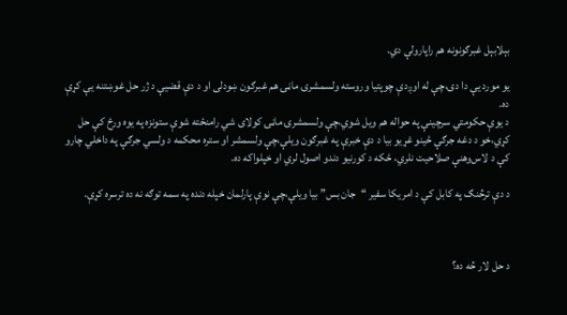بېلابېل غبرګونونه هم راپارولې دي.

یو مورد یې دا دی،چې له اوږدې چوپتیا وروسته ولسمشرۍ ماڼۍ هم غبرګون ښودلی او د دې قضيې د ژر حل غوښتنه يې کړې ده.
د یوې حکومتي سرچینې په حواله هم ویل شوي،چې ولسمشرۍ ماڼۍ کولای شي رامنځته شوې ستونزه په یوه ورځ کې حل کړي،خو د دغه جرګې ځینو غړيو بیا د دې خبرې په غبرګون ویلې،چې ولسمشر او ستره محکمه د ولسي جرګې په داخلي چارو کې د لاس‌وهنې صلاحیت نلري، ځکه د کورنیو دندو اصول لري او خپلواکه ده.

د دې ترڅنګ په کابل کې د امریکا سفیر “جان بس” بیا ویلې،چې نوې پارلمان خپله دنده په سمه توګه نه ده ترسره کړې.



د حل لار څه ده؟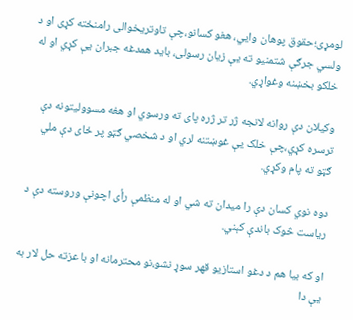لومړی؛حقوق پوهان وايي، هغو کسانو،چې تاوتریخوالی رامنځته کړی او د ولسي جرګې شتمنیو ته ‌یې زیان رسولی، باید همدغه جبران یې کړي او له خلکو بخښنه وغواړي.

وکیلان دې روانه لانجه ژر تر ژره پای ته ورسوي او هغه مسوولیتونه دې ترسره کړي،چې خلک یې غوښتنه لري او د شخصي ګټو پر ځای دې ملي ګټو ته پام وکړي.

دوه نوي کسان دې را میدان ته شي او له منظمې رأی اچونې وروسته دې د ریاست څوک باندې کېني.

او که بیا هم د دغو استازیو قهر سوړ نشو،نو محترمانه او با عزته حل لار به یې دا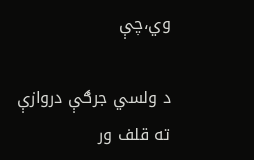وي،چې

د ولسي جرګې دروازې ته قلف ور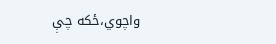واچوي،ځکه چې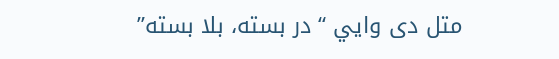متل دی وايي “در بسته، بلا بسته”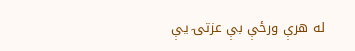له هرې ورځې بې عزتۍ یې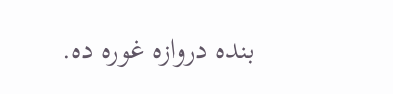بنده دروازه غوره ده.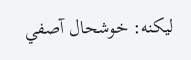لیکنه: خوشحال آصفي